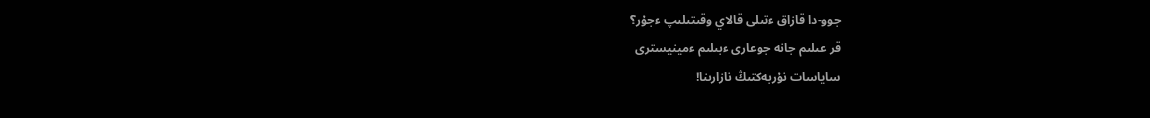جوو-دا قازاق ءتىلى قالاي وقىتىلىپ ءجۇر؟
قر عىلىم جانە جوعارى ءبىلىم ءمينيسترى
ساياسات نۇربەكتىڭ نازارىنا!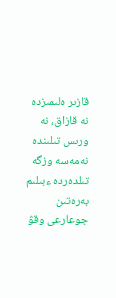قازىر ەلىمىزدە نە قازاق، نە ورىس تىلىندە نەمەسە وزگە تىلدەردە ءبىلىم بەرەتىن جوعارعى وقۋ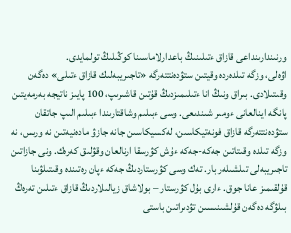ورنىندارىنداعى قازاق ءتىلىنىڭ باعدارلاماسىنا كوڭىلىڭ تولمايدى.
اۋەلى، وزگە تىلدەردە وقيتىن ستۋدەنتتەرگە «تاجىريبەلىك قازاق ءتىلى» دەگەن وقىتىلادى. بىراق ونىڭ انا ءتىلىمىزدىڭ قۇتىن قاشىرىپ، 100 پايىز ناتيجە بەرمەيتىن پانگە اينالعانى ءومىر شىندىعى. وسى ءبىلىم وشاقتارىندا ءبىلىم الىپ جاتقان ستۋدەنتتەرگە قازاق فونەتيكاسىن، لەكسيكاسىن جانە جازۋ مادەنيەتىن نە ورىس، نە وزگە تىلدە وقىتاتىن جەكە-جەكە ءۇش كۋرسقا ارنالعان وقۋلىق كەرەك. ونى جازاتىن تاجىريبەلى تىلشىلەر بار. تەك وسى كۋرستاردىڭ جەكە ءپان رەتىندە وقىتىلۋىنا قۇلقىمىز عانا جوق. ءارى بۇل كۋرستار – بولاشاق زيالىلاردىڭ قازاق ءتىلىن تەرەڭ بىلۋگە دەگەن قۇلشىنىسىن تۋدىراتىن باستى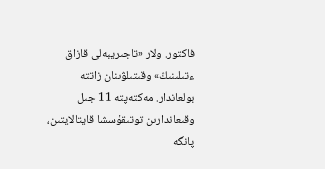فاكتور. ولار «تاجىريبەلى قازاق ءتىلىنىڭ» وقىتىلۋىنان زاتتە بولعاندار. مەكتەپتە 11 جىل وقىعاندارىن توتىقۇسشا قايتالايتىن، پانگە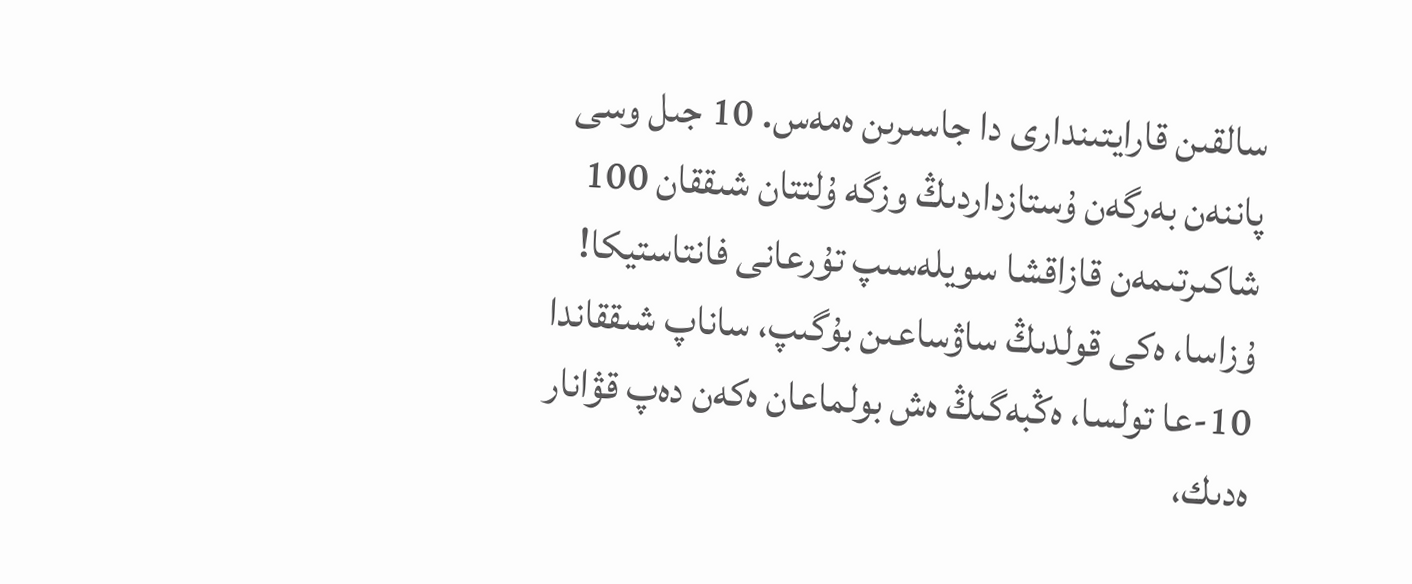سالقىن قارايتىندارى دا جاسىرىن ەمەس. 10 جىل وسى پاننەن بەرگەن ۇستازداردىڭ وزگە ۇلتتان شىققان 100 شاكىرتىمەن قازاقشا سويلەسىپ تۇرعانى فانتاستيكا! ۇزاسا، ەكى قولدىڭ ساۋساعىن بۇگىپ، ساناپ شىققاندا 10-عا تولسا، ەڭبەگىڭ ەش بولماعان ەكەن دەپ قۋانار ەدىك،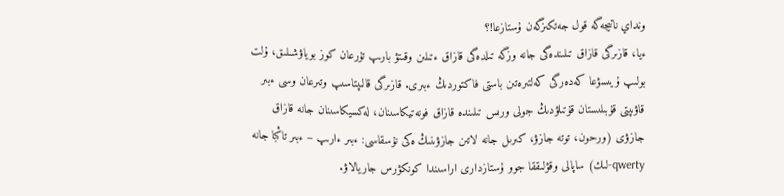ونداي ناتيجەگە قول جەتكىزگەن ۇستازعا!؟
ءيا، قازىرگى قازاق تىلىندەگى جانە وزگە تىلدەگى قازاق ءتىلىن وقىتۋ بارىپ تۇرعان كوز بوياۋشىلىق، ۇلت بولىپ ۇيىسۋعا كەدەرگى كەلتىرەتىن باستى فاكتوردىڭ ءبىرى. قازىرگى قالىپتاسىپ وتىرعان وسى ءبىر قاۋىپتى قۇبىلىستان قۇتىلۋدىڭ جولى ورىس تىلىندە قازاق فونەتيكاسىنان، لەكسيكاسىنان جانە قازاق جازۋى (ورحون، توتە جازۋ، كىرىل جانە لاتىن جازۋىنىڭ ەكى نۇسقاسى: ءبىر ءارىپ – ءبىر تاڭبا جانە qwerty-لىك) ساپالى وقۋلىققا جوو ۇستازدارى اراسىندا كونكۋرس جاريالاۋ.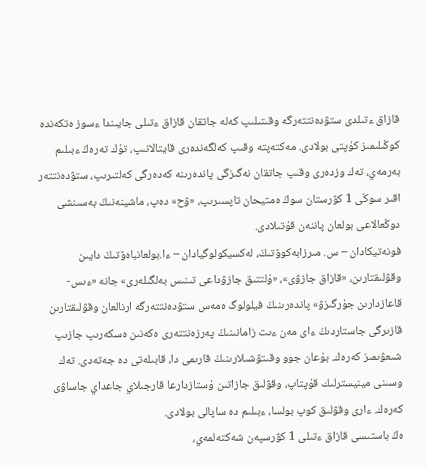قازاق ءتىلدى ستۋدەنتتەرگە وقىتىلىپ كەلە جاتقان قازاق ءتىلى جايىندا ءسوز ەتكەندە كوڭىلىمىز كۇپتى بولادى. مەكتەپتە وقىپ كەلگەندەرى قايتالانىپ، تۇك تەرەڭ ءبىلىم بەرمەي، تەك وزدەرى وقىپ جاتقان نەگىزگى پاندەرىنە كەدەرگى كەلتىرىپ، ستۋدەنتتەر اقىر سوڭى 1 كۋرستان سوڭ ەمتيحان تاپسىرىپ، «ۋح» دەپ، ماشينەنىڭ بەسىنشى دوڭعالاعى بولعان پاننەن قۇتىلادى.
فونەتيكادان – س. مىرزابەكوۆتىڭ، لەكسيكولوگيادان – ءا.بولعانباەۆتىڭ دايىن وقۋلىقتارىن، «قازاق جازۋى»، «ۇلتتىق جازۋداعى تىنىس بەلگىلەرى» جانە «ءىس-قاعازدارىن جۇرگىزۋ» پاندەرىنىڭ فيلولوگ ەمەس ستۋدەنتتەرگە ارنالعان وقۋلىقتارىن قازىرگى جاستاردىڭ ءاى مەن ءىت زامانىنىڭ پەرزەنتتەرى ەكەنىن ەسكەرىپ جازىپ شىعۋىمىز كەرەك. بۇعان جوو وقىتۋشىلارىنىڭ قارىمى دا، قابىلەتى دە جەتەدى. تەك وسىنى مينيسترلىك قۇپتاپ، وقۋلىق جازاتىن ۇستازدارعا قارجىلاي جاعداي جاساۋى كەرەك. ءارى وقۋلىق كوپ بولسا، ءبىلىم دە ساپالى بولادى.
ەڭ باستىسى قازاق ءتىلى 1 كۋرسپەن شەكتەلمەي،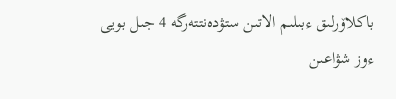باكلاۆرلىق ءبىلىم الاتىن ستۋدەنتتەرگە 4 جىل بويى ءوز شۋاعىن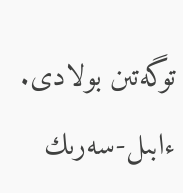توگەتىن بولادى.
ءابىل-سەرىك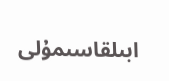ابىلقاسىمۇلى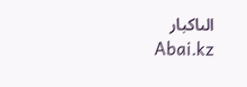الىاكبار
Abai.kz